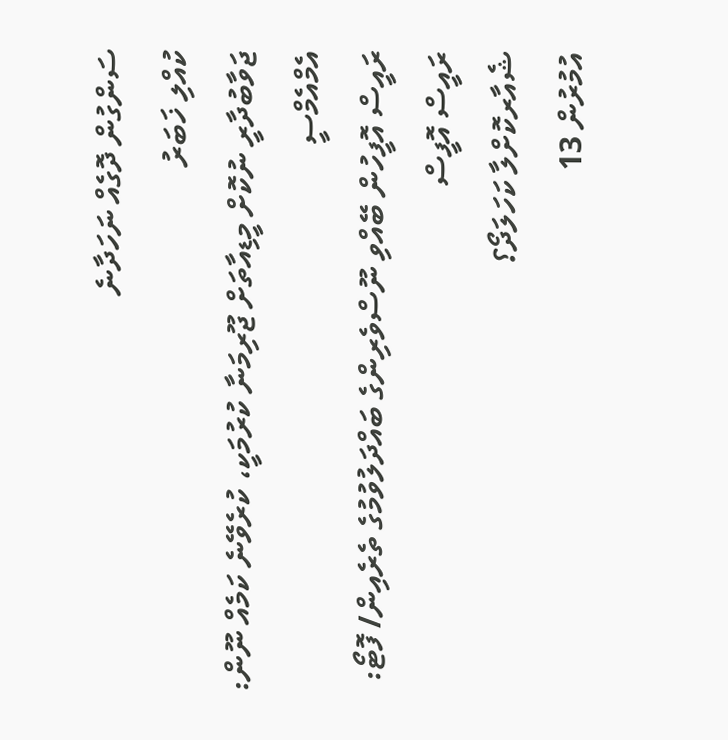ސަންގުން ދޮގެއް ނަހަދާނެ
ކުއްލި ޚަބަރު
ޖަވާބުދާރީ ނުކޮށް މީޑިއާތަށް ޖޫރިމަނާ ކުރުމަކީ، ކުރެވޭނެ ކަމެއް ނޫން: އެމްއެމްސީ
ރައީސް އޮފީހުން ބޭއްވި ނޫސްވެރިންގެ ބައްދަލުވުމުގެ ތެރެއިން/ ފޮޓޯ: ރައީސް އޮފީސް
ޝެއާރކޮށްލާ ކަހަލަދޯ؟
އުމުރުން 13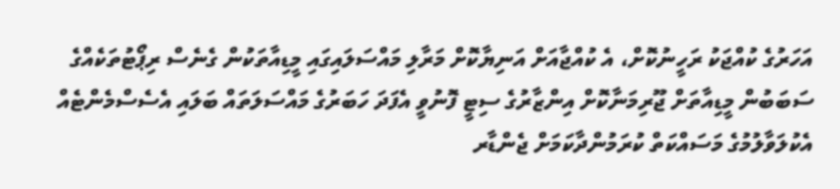އަހަރުގެ ކުއްޖަކު ރަހީނުކޮށް، އެ ކުއްޖާއަށް އަނިޔާކޮށް މަރާލި މައްސަލައިގައި މީޑިއާތަކުން ގެނެސް ރިޕޯޓުތަކެއްގެ ސަބަބުން މީޑިއާތަށް ޖޫރިމަނާކޮށް އިންޒާރުގެ ސިޓީ ފޮނުވީ އެފަދަ ހަބަރުގެ މައްސަލަތައް ބަލައި އެސެސްމެންޓެއް އެކުލަވާލުމުގެ މަސައްކަތް ކުރަމުންދާކަމަށް ޖެންޑާރ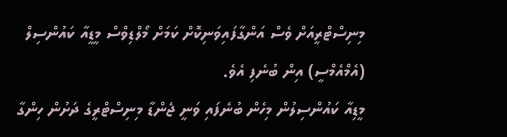މިނިސްޓްރީއަށް ވެސް އަންގާފައިވަނިކޮށް ކަމަށް މޯލްޑިވްސް މީޑީއާ ކައުންސިލް (އެމްއެމްސީ) އިން ބުނެފި އެވެ.
މީޑިއާ ކައުންސިލުން މިހެން ބުނެފައި ވަނީ ޖެންޑާ މިނިސްޓްރީގެ ދަށުން ހިންގާ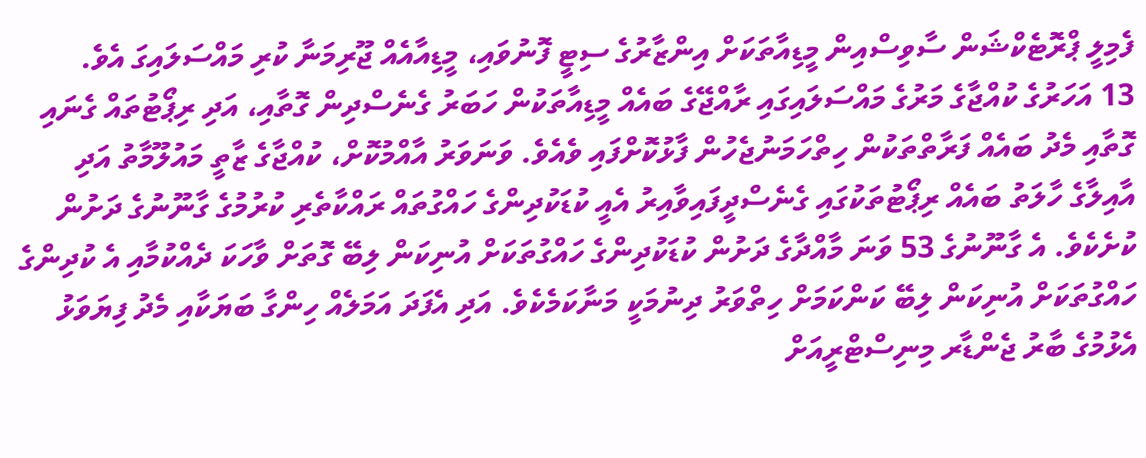ފެމިލީ ޕްރޮޓެކްޝަން ސާވިސްއިން މީޑިއާތަކަށް އިންޒާރުގެ ސިޓީ ފޮނުވައި، މީޑިއާއެއް ޖޫރިމަނާ ކުރި މައްސަލައިގަ އެވެ.
13 އަހަރުގެ ކުއްޖާގެ މަރުގެ މައްސަލައިގައި ރާއްޖޭގެ ބައެއް މީޑިއާތަކުން ހަބަރު ގެނެސްދިން ގޮތާއި، އަދި ރިޕޯޓުތައް ގެނައި ގޮތާއި މެދު ބައެއް ފަރާތްތަކުން ހިތްހަމަނުޖެހުން ފާޅުކޮށްފައި ވެއެވެ. ވަނަވަރު އާއްމުކޮށް، ކުއްޖާގެ ޒާތީ މައުލޫމާތު އަދި އާއިލާގެ ހާލަތު ބައެއް ރިޕޯޓުތަކުގައި ގެނެސްދީފައިވާއިރު އެއީ ކުޑަކުދިންގެ ހައްގުތައް ރައްކާތެރި ކުރުމުގެ ގާނޫނުގެ ދަށުން ކުށެކެވެ. އެ ގާނޫނުގެ 53 ވަނަ މާއްދާގެ ދަށުން ކުޑަކުދިންގެ ހައްގުތަކަށް އުނިކަން ލިބޭ ގޮތަށް ވާހަކަ ދެއްކުމާއި އެ ކުދިންގެ ހައްގުތަކަށް އުނިކަން ލިބޭ ކަންކަމަށް ހިތްވަރު ދިނުމަކީ މަނާކަމެކެވެ. އަދި އެފަދަ އަމަލެއް ހިންގާ ބަޔަކާއި މެދު ފިޔަވަޅު އެޅުމުގެ ބާރު ޖެންޑާރ މިނިސްޓްރީއަށް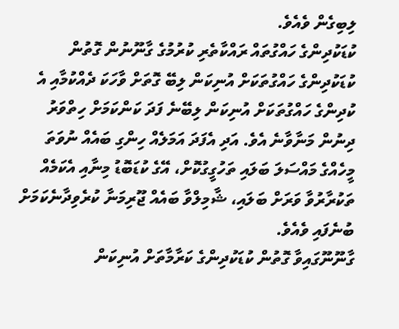ލިބިގެން ވެއެވެ.
ކުޑަކުދިންގެ ހައްގުތައް ރައްކާތެރި ކުރުމުގެ ގާނޫނުން ގޮތުން ކުޑަކުދިންގެ ހައްގުތަކަށް އުނިކަން ލިބޭ ގޮތަށް ވާހަކަ ދެއްކުމާއި އެ ކުދިންގެ ހައްގުތަކަށް އުނިކަން ލިބޭނެ ފަދަ ކަންކަމަށް ހިތްވަރު ދިނުން މަނާވާނެ އެވެ. އަދި އެފަދަ އަމަލެއް ހިންގި ބައެއް ނުވަތަ މީހެއްގެ މައްސަލަ ބަލައި ތަހުގީގުކޮށް، އޭގެ ކުޑަބޮޑު މިނާއި އެކަމެއް ތަކުރާރުވާ ވަރަށް ބަލައި، ޝާމިލްވާ ބައެއް ޖޫރިމަނާ ކުރެވިދާނެކަމަށް ބުނެފައި ވެއެވެ.
ގާނޫނޫގައިވާ ގޮތުން ކުޑަކުދިންގެ ކަރާމާތަށް އުނިކަން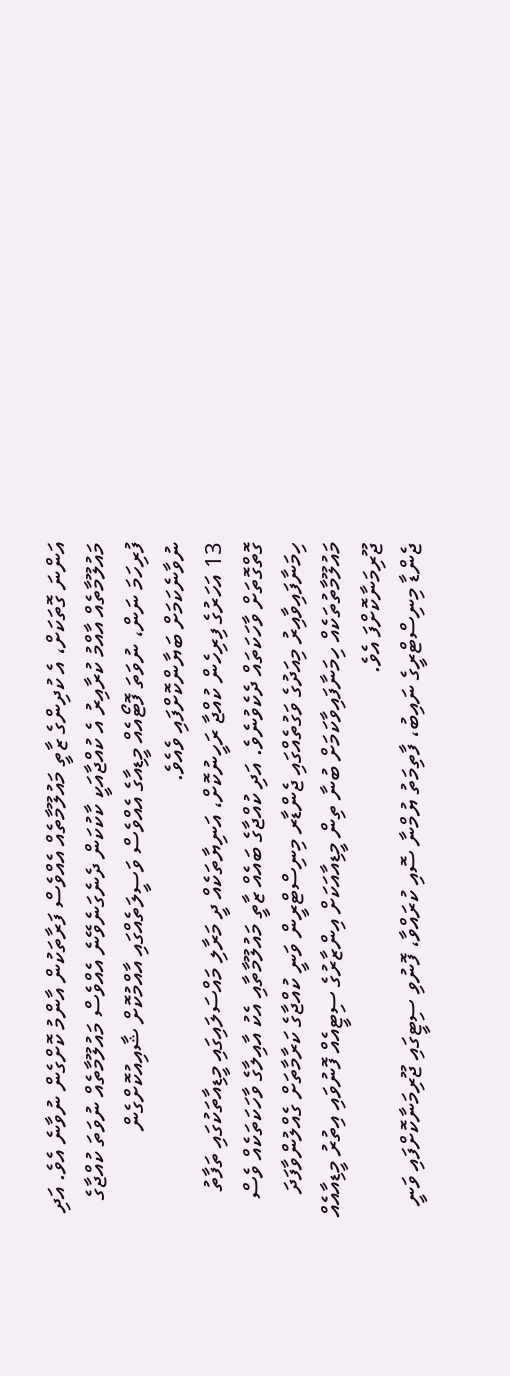އަންނަ ގޮތަކަށް، އެ ކުދިންގެ ޒާތީ މައުލޫމާތެއް އެއްވެސް ފަރާތަކުން އާންމު ކޮށްގެން ނުވާނެ އެވެ. އަދި މައުލޫމާތެއް އާއްމު ކުރާއިރު އެ ކުއްޖާއަކީ ކާކުކަން ދެނެގަނެވޭނެ އެއްވެސް މައުލޫމާތެއް ނުވަތަ ކުއްޖާގެ ފުރިހަމަ ނަން، ނުވަތަ ފޮޓޯއެއް މީޑިއާގެ އެއްވެސް ވަސީލަތެއްގައި އާއްމުކޮށް ޝާއިއުކޮށްގެން ނުވާނެކަމަށް ބަޔާންކޮށްފައި ވެއެވެ.
13 އަހަރުގެ ފިރިހެން ކުއްޖާ ރަހީނުކޮށް، އަނިޔާތަކެއް ދީ މަރާލި މައްސަލައިގައި މީޑިއާތަކުގައި ތަފާތު ގޮތްގޮތަށް ވާހަކަތައް ދެކެވުނެވެ. އަދި ކުއްޖާގެ ބައެއް ޒާތީ މައުލޫމާތާއި އެކު އާއިލާގެ ވާހަކަތަކެއް ވެސް ހިމަނާފައިވާއިރު މިއަދުގެ ވަގުތެއްގައި ޖެންޑާރ މިނިސްޓްރީން ވަނީ ކުއްޖާގެ ކަރާމާތަށް ގެއްލުންވާފަދަ މައުލޫމާތުތަކެއް ހިމަނާފައިވާކަމަށް ބުނާ ތިން މީޑިއާއަކަށް އިންޒާރުގެ ސިޓީއެއް ފޮނުވައި އިތުރު މީޑިއާއެއް ޖޫރިމަނާކޮށްފަ އެވެ.
ޖެންޑާ މިނިސްޓްރީގެ ނައިބު، ފާތިމަތު ޔުމްނާ ސޮއި ކުރައްވާ، ފޮނުވި ސިޓީގައި ޖޫރިމަނާކޮށްފައި ވަނީ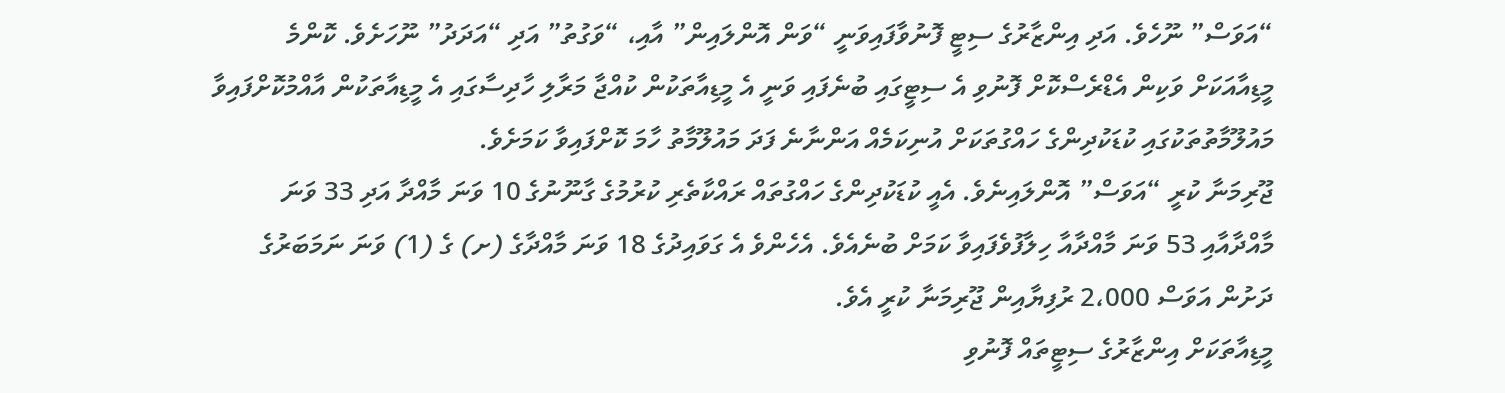“އަވަސް” ނޫހެވެ. އަދި އިންޒާރުގެ ސިޓީ ފޮނުވާފައިވަނީ “ވަން އޮންލައިން” އާއި، “ވަގުތު” އަދި “އަދަދު” ނޫހަށެވެ. ކޮންމެ މީޑިއާއަކަށް ވަކިން އެޑްރެސްކޮށް ފޮނުވި އެ ސިޓީގައި ބުނެފައި ވަނީ އެ މީޑިއާތަކުން ކުއްޖާ މަރާލި ހާދިސާގައި އެ މީޑިއާތަކުން އާއްމުކޮށްފައިވާ މައުލޫމާތުތަކުގައި ކުޑަކުދިންގެ ހައްގުތަކަށް އުނިކަމެއް އަންނާނެ ފަދަ މައުލޫމާތު ހާމަ ކޮށްފައިވާ ކަމަށެވެ.
ޖޫރިމަނާ ކުރީ “އަވަސް” އޮންލައިނެވެ. އެއީ ކުޑަކުދިންގެ ހައްގުތައް ރައްކާތެރި ކުރުމުގެ ގާނޫނުގެ 10 ވަނަ މާއްދާ އަދި 33 ވަނަ މާއްދާއާއި 53 ވަނަ މާއްދާއާ ހިލާފުވެފައިވާ ކަމަށް ބުނެއެވެ. އެހެންވެ އެ ގަވައިދުގެ 18 ވަނަ މާއްދާގެ (ށ) ގެ (1) ވަނަ ނަމަބަރުގެ ދަށުން އަވަސް 2،000 ރުފިޔާއިން ޖޫރިމަނާ ކުރީ އެވެ.
މީޑިއާތަކަށް އިންޒާރުގެ ސިޓީތައް ފޮނުވި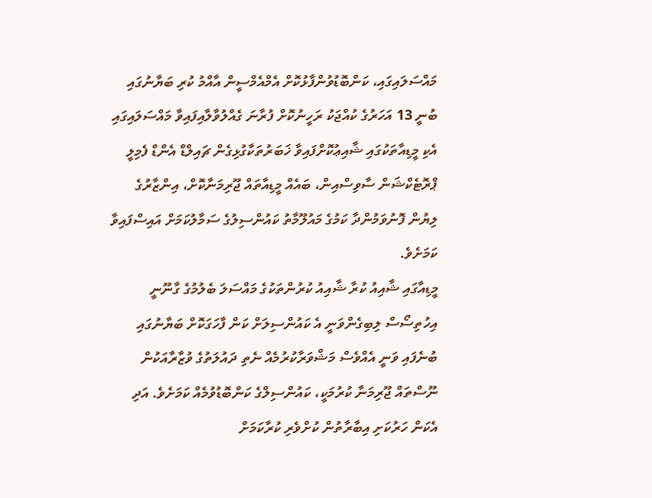މައްސަލައިގައި، ކަންބޮޑުވުންފާޅުކޮށް އެމްއެމްސީން އާއްމު ކުރި ބަޔާނުގައި ބުނީ 13 އަހަރުގެ ކުއްޖަކު ރަހީނުކޮށް ފުރާނަ ގެއްލުވާލާއިފައިވާ މައްސަލައިގައި އެކި މީޑިއާތަކުގައި ޝާއިޢުކޮށްފައިވާ ޚަބަރުތަކާގުޅިގެން ޗައިލްޑް އެންޑް ފެމިލީ ޕްރޮޓެކްޝަން ސާވިސްއިން، ބައެއް މީޑިއާތައް ޖޫރިމަނާކޮށް، އިންޒާރުގެ ލިޔުން ފޮނުވަމުންދާ ކަމުގެ މައުލޫމާތު ކައުންސިލުގެ ސަމާލުކަމަށް އައިސްފައިވާ ކަމަށެވެ.
މީޑިއާގައި ޝާއިއު ކުރާ ޝާއިއު ކުރުންތަކުގެ މައްސަލަ ބެލުމުގެ ގާނޫނީ އިހުތިސޯސް ލިބިގެންވަނީ އެ ކައުންސިލަށް ކަން ފާހަގަކޮށް ބަޔާނުގައި ބުނެފައި ވަނީ އެއްވެސް މަޝްވަރާކުރުމެއް ނެތި ދައުލަތުގެ ވުޒާރާއަކުން ނޫސްތައް ޖޫރިމަނާ ކުރުމަކީ، ކައުންސިލްގެ ކަންބޮޑުވުމެއް ކަމަށެވެ. އަދި އެކަން ހަރުކަށި އިބާރާތުން ކުށްވެރި ކުރާކަމަށް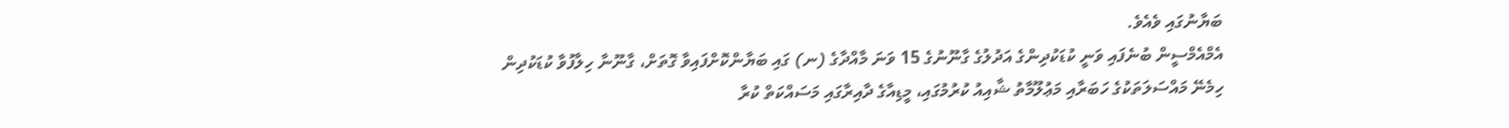ބަޔާނުގައި ވެއެވެ.
އެމްއެމްސީން ބުނެފައި ވަނީ ކުޑަކުދިންގެ އަދުލުގެ ގާނޫނުގެ 15 ވަނަ މާއްދާގެ (ނ) ގައި ބަޔާންކޮށްފައިވާ ގޮތަށް، ގާނޫނާ ހިލާފުވާ ކުޑަކުދިން ހިމެނޭ މައްސަލަތަކުގެ ހަބަރާއި މަޢުލޫމާތު ޝާއިއު ކުރުމުގައި، މީޑިއާގެ ދާއިރާގައި މަސައްކަތް ކުރާ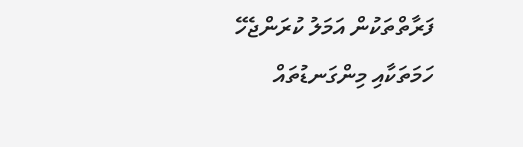ފަރާތްތަކުން އަމަލު ކުރަންޖެހޭ ހަމަތަކާއި މިންގަނޑުތައް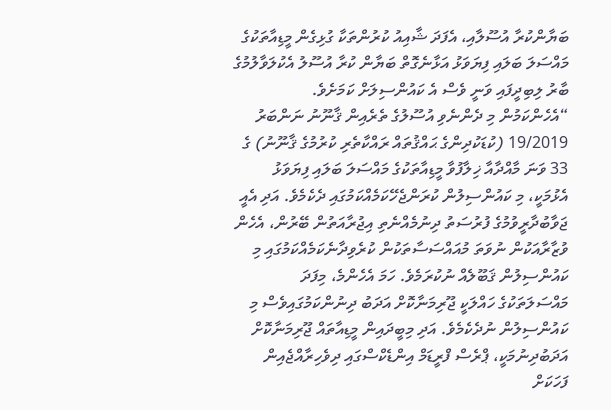ބަޔާންކުރާ އުސޫލާއި، އެފަދަ ޝާއިއު ކުރުންތަކާ ގުޅިގެން މީޑިއާތަކުގެ މައްސަލަ ބަލައި ފިޔަވަޅު އަޅާނެގޮތް ބަޔާން ކުރާ އުސޫލު އެކުލަވާލުމުގެ ބާރު ލިބިދީފައި ވަނީ ވެސް އެ ކައުންސިލަށް ކަމަށެވެ.
“އެހެންކަމުން މި ދެންނެވި އުސޫލުގެ ތެރެއިން ޤާނޫނު ނަންބަރު 19/2019 (ކުޑަކުދިންގެ ޙައްޤުތައް ރައްކާތެރި ކުރުމުގެ ޤާނޫނު) ގެ 33 ވަނަ މާއްދާއާ ޚިލާފުވާ މީޑިއާތަކުގެ މައްސަލަ ބަލައި ފިޔަވަޅު އެޅުމަކީ، މި ކައުންސިލުން ކުރަންޖެހޭކަމެއްކަމުގައި ދެކެމެވެ. އަދި އެއީ ޖަވާބުދާރީވުމުގެ ފުރުސަތު ދިނުމެއްނެތި އިޖުރާއަތުން ބޭރުން، އެހެން ވުޒާރާއަކުން ނުވަތަ މުއައްސަސާތަކުން ކުރެވިދާނެކަމެއްކަމުގައި މި ކައުންސިލުން ޤަބޫލެއް ނުކުރަމެވެ. ހަމަ އެހެންމެ، މިފަދަ މައްސަލަތަކުގެ ހައްލަކީ ޖޫރިމަނާކޮށް އަދަބު ދިނުންކަމުގައިވެސް މި ކައުންސިލުން ނުދެކެމެވެ. އަދި މިބީދައިން މީޑިއާތައް ޖޫރިމަނާކޮށް އަދަބުދިނުމަކީ، ޕްރެސް ފްރީޑަމް އިންޑެކްސްގައި ދިވެހިރާއްޖެއިން ފަހަކަށް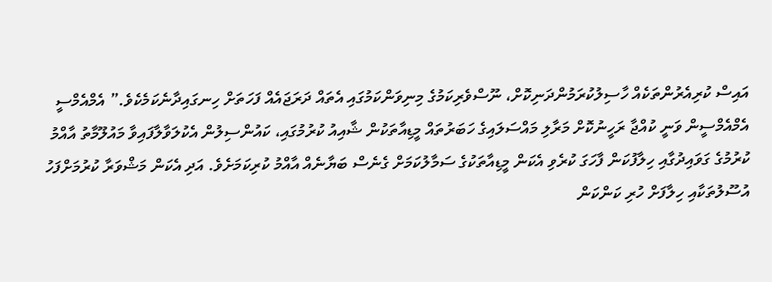އައިސް ކުރިއެރުންތަކެއް ހާސިލުކުރަމުންދަނިކޮށް، ނޫސްވެރިކަމުގެ މިނިވަންކަމުގައި އެތައް ދަރަޖައެއް ފަހަތަށް ހިނގައިދާނެކަމެކެވެ.” އެމްއެމްސީ
އެމްއެމްސީން ވަނީ ކުއްޖާ ރަހީނުކޮށް މަރާލި މައްސަލައިގެ ހަބަރުތައް މީޑިއާތަކުން ޝާއިއު ކުރުމުގައި، ކައުންސިލުން އެކުލަވާލާފައިވާ މައުލޫމާތު އާއްމު ކުރުމުގެ ގަވައިދުގާއި ހިލާފުކަން ފާހަގަ ކުރެވި އެކަން މީޑިއާތަކުގެ ސަމާލުކަމަށް ގެނެސް ބަޔާނެއް އާއްމު ކުރިކަމަށެވެ. އަދި އެކަން މަޝްވަރާ ކުރުމަށްފަހު އުސޫލުތަކާއި ހިލާފަށް ހުރި ކަންކަން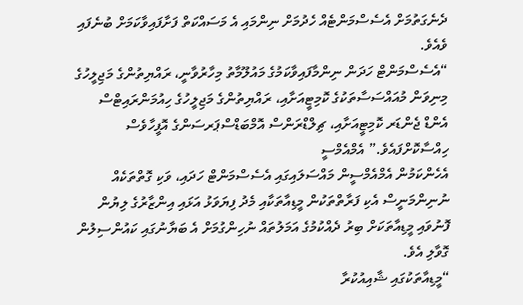ދެނެގަތުމަށް އެސެސްމަންޓެއް ހެދުމަށް ނިންމައި އެ މަސައްކަތް ފަށާފައިވާކަމަށް ބުނެފައި ވެއެވެ.
“އެސެސްމަންޓް ހަދަން ނިންމާފައިވާކަމުގެ މައުލޫމާތު މިހާރުވާނީ، ރައްޔިތުންގެ މަޖިލީހުގެ މިނިވަން މުއައްސަސާތަކުގެ ކޮމިޓީއަށާއި، ރައްޔިތުންގެ މަޖިލީހުގެ ހިއުމަންރައިޓްސް އެންޑް ޖެންޑަރ ކޮމިޓީއަށާއި، ޗިލްޑްރަންސް އޮމްބަޑްސްޕަރސަންގެ އޮފީހާވެސް ހިއްސާކޮށްފައެވެ.” އެމްއެމްސީ
އެހެންކަމުން އެމްއެމްސީން މައްސަލައިގައި އެސެސްމަންޓް ހަދައި، ވަކި ގޮތްތަކެއް ނުނިންމަނީސް އެކި ފަރާތްތަކުން މީޑިއާތަކާއި މެދު ފިޔަވަޅު އަޅައި އިންޒާރުގެ ލިޔުން ފޮނުވައި މީޑިއާތަކަށް ބިރު ދެއްކުމުގެ އަމަލުތައް ނުހިންގުމަށް އެ ބަޔާނުގައި ކައުންސިލުން ގޮވާލި އެވެ.
“މީޑިއާތަކުގައި ޝާއިއުކުރާ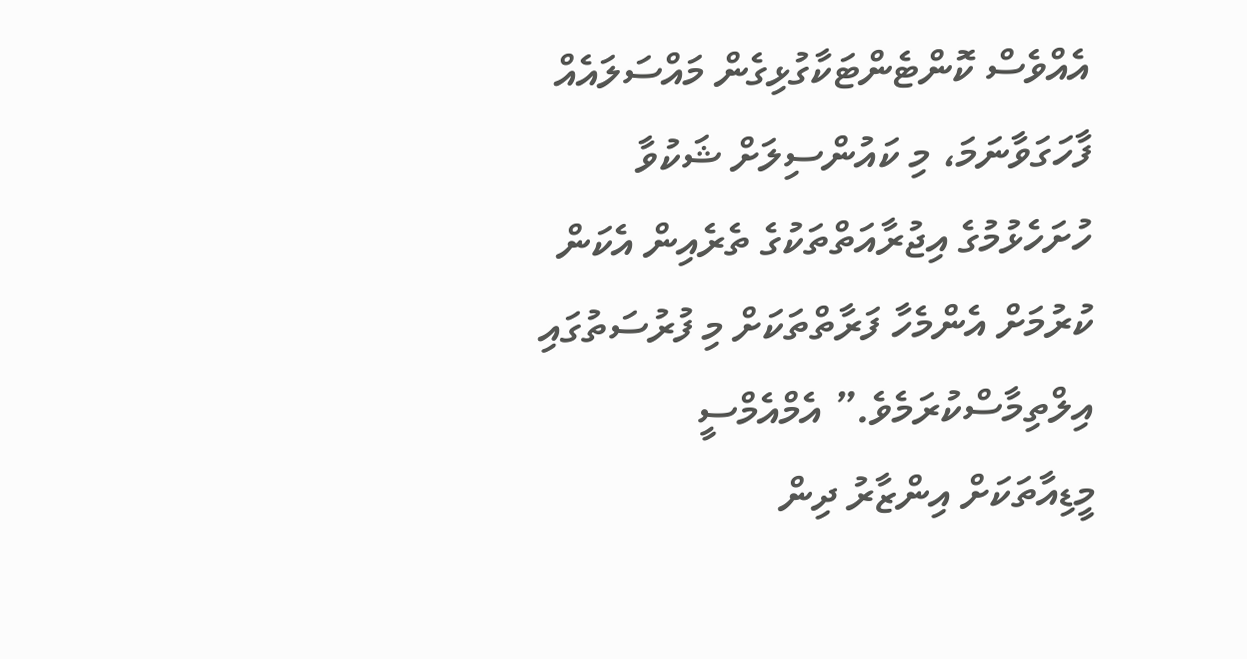އެއްވެސް ކޮންޓެންޓަކާގުޅިގެން މައްސަލައެއް ފާހަގަވާނަމަ، މި ކައުންސިލަށް ޝަކުވާ ހުށަހެޅުމުގެ އިޖުރާއަތްތަކުގެ ތެރެއިން އެކަން ކުރުމަށް އެންމެހާ ފަރާތްތަކަށް މި ފުރުސަތުގައި އިލްތިމާސްކުރަމެވެ.” އެމްއެމްސީ
މީޑިއާތަކަށް އިންޒާރު ދިން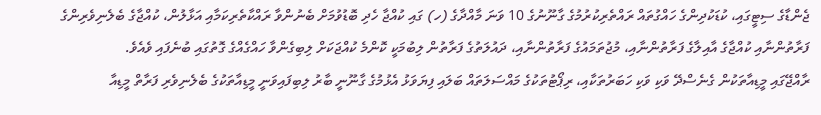ޖެންޑާގެ ސިޓީގައި، ކުޑަކުދިންގެ ހައްގުތައް ރައްތެރިކުރުމުގެ ގާނޫނުގެ 10 ވަނަ މާއްދާގެ (ހ) ގައި ކުއްޖާ ހެދި ބޮޑުވުމަށް ބެނުންވާ ރައްކާތެރިކަމާއި އަޅާލުން، ކުއްޖާގެ ބެލެނިވެރިންގެ ފަރާތުންނާއި ކުއްޖާގެ އާއިލާގެ ފަރާތުންނާއި، މުޖުތަމައުގެ ފަރާތުންނާއި، ދައުލަތުގެ ފަރާތުން ލިބުމަކީ ކޮންމެ ކުއްޖަކަށް ލިބިގެންވާ ހައްގެއްގެ ގޮތުގައި ބުނެފައި ވެއެވެ.
ރާއްޖޭގައި މީޑިއާތަކުން ގެނެސްދޭ ވަކި ވަކި ހަބަރުތަކާއި، ރިޕޯޓުތަކުގެ މައްސަލަތައް ބަލައި ފިޔަވަޅު އެޅުމުގެ ގާނޫނީ ބާރު ލިބިފައިވަނީ މީޑިއާތަކުގެ ބެލެނިވެރި ފަރާތް މީޑިއާ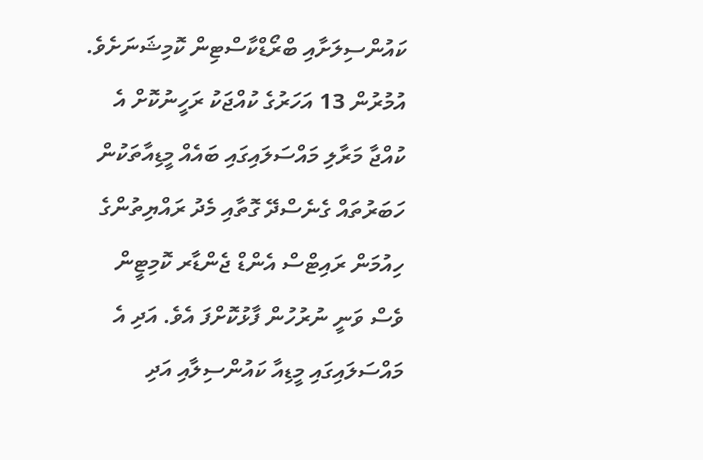ކައުންސިލަށާއި ބްރޯޑްކާސްޓިން ކޮމިޝަނަށެވެ.
އުމުރުން 13 އަހަރުގެ ކުއްޖަކު ރަހީނުކޮށް އެ ކުއްޖާ މަރާލި މައްސަލައިގައި ބައެއް މީޑިއާތަކުން ހަބަރުތައް ގެނެސްދޭ ގޮތާއި މެދު ރައްޔިތުންގެ ހިއުމަން ރައިޓްސް އެންޑް ޖެންޑާރ ކޮމިޓީން ވެސް ވަނީ ނުރުހުން ފާޅުކޮށްފަ އެވެ. އަދި އެ މައްސަލައިގައި މީޑިއާ ކައުންސިލާއި އަދި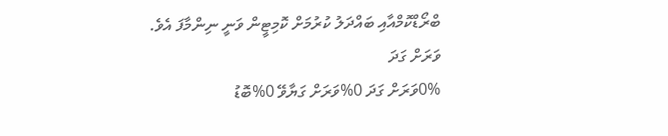ބްރޯޑްކޮމްއާއި ބައްދަލު ކުރުމަށް ކޮމިޓީން ވަނީ ނިންމާފަ އެވެ.
ވަރަށް ގަދަ
0%ވަރަށް ގަދަ 0%ވަރަށް ގަޔާވޭ 0%ބޮޑު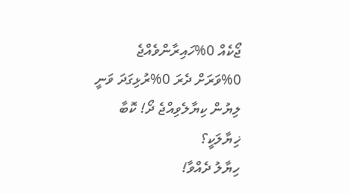ޖޯކެއް 0%ހައިރާންވެއްޖެ 0%ވަރަށް ދެރަ 0%ރުޅިގަދަ ވަނީ
ލިޔުން ކިޔާލެވިއްޖެ ދޯ! ކޮބާ ޚިޔާލަކީ؟
ހިޔާލު ދެއްވާ!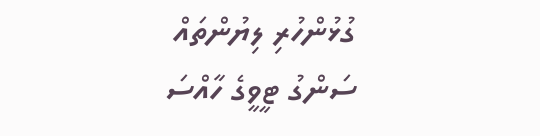ގުޅުންހުރި ލިޔުންތައް
ސަންގު ޓީވީގެ ހާއްސަ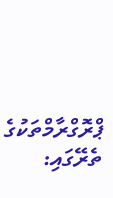ޕްރޮގްރާމްތަކުގެ ތެރޭގައި: